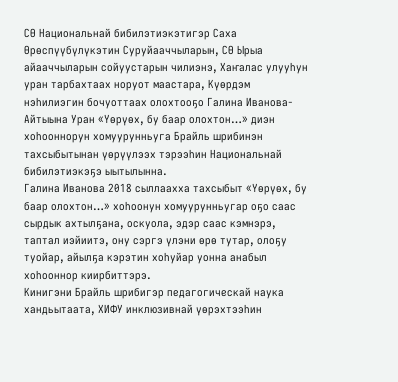СӨ Национальнай бибилэтиэкэтигэр Саха Өрөспүүбүлүкэтин Суруйааччыларын, СӨ Ырыа айааччыларын сойуустарын чилиэнэ, Хаҥалас улууһун уран тарбахтаах норуот маастара, Күөрдэм нэһилиэгин бочуоттаах олохтооҕо Галина Иванова-Айтыына Уран «Үөрүөх, бу баар олохтон…» диэн хоһооннорун хомуурунньуга Брайль шрибинэн тахсыбытынан үөрүүлээх тэрээһин Национальнай бибилэтиэкэҕэ ыытылынна.
Галина Иванова 2018 сыллаахха тахсыбыт «Үөрүөх, бу баар олохтон…» хоһоонун хомуурунньугар оҕо саас сырдык ахтылҕана, оскуола, эдэр саас кэмнэрэ, таптал иэйиитэ, ону сэргэ үлэни өрө тутар, олоҕу туойар, айылҕа кэрэтин хоһуйар уонна анабыл хоһооннор киирбиттэрэ.
Кинигэни Брайль шрибигэр педагогическай наука хандьытаата, ХИФУ инклюзивнай үөрэхтээһин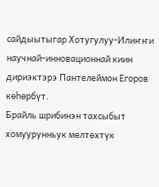сайдыытыгар Хотугулуу-Илиҥҥи научнай-инновационнай киин дириэктэрэ Пантелеймон Егоров көһөрбүт.
Брайль шрибинэн тахсыбыт хомуурунньук мөлтөхтүк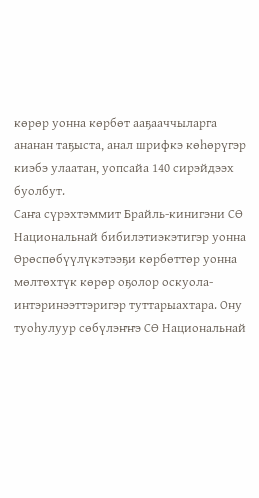көрөр уонна көрбөт ааҕааччыларга ананан таҕыста, анал шрифкэ көһөрүгэр киэбэ улаатан, уопсайа 140 сирэйдээх буолбут.
Саҥа сүрэхтэммит Брайль-кинигэни СӨ Национальнай бибилэтиэкэтигэр уонна Өрөспөбүүлүкэтээҕи көрбөттөр уонна мөлтөхтүк көрөр оҕолор оскуола-интэринээттэригэр туттарыахтара. Ону туоһулуур сөбүлэҥҥэ СӨ Национальнай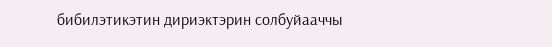бибилэтикэтин дириэктэрин солбуйааччы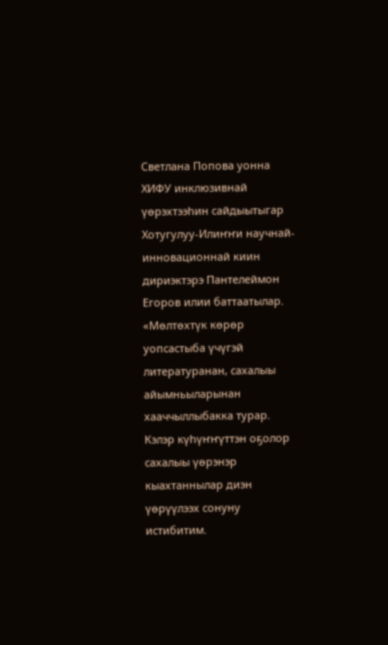Светлана Попова уонна ХИФУ инклюзивнай үөрэхтээһин сайдыытыгар Хотугулуу-Илиҥҥи научнай-инновационнай киин дириэктэрэ Пантелеймон Егоров илии баттаатылар.
«Мөлтөхтүк көрөр уопсастыба үчүгэй литературанан, сахалыы айымньыларынан хааччыллыбакка турар. Кэлэр күһүҥҥүттэн оҕолор сахалыы үөрэнэр кыахтаннылар диэн үөрүүлээх сонуну истибитим.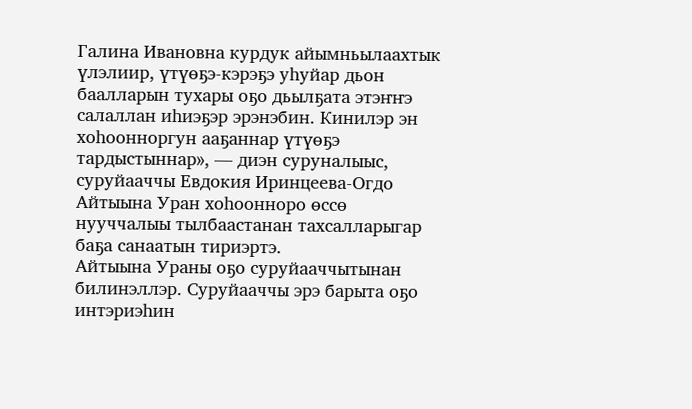Галина Ивановна курдук айымньылаахтык үлэлиир, үтүөҕэ-кэрэҕэ уһуйар дьон баалларын тухары оҕо дьылҕата этэҥҥэ салаллан иһиэҕэр эрэнэбин. Кинилэр эн хоһоонноргун ааҕаннар үтүөҕэ тардыстыннар», — диэн суруналыыс, суруйааччы Евдокия Иринцеева-Огдо Айтыына Уран хоһоонноро өссө нууччалыы тылбаастанан тахсалларыгар баҕа санаатын тириэртэ.
Айтыына Ураны оҕо суруйааччытынан билинэллэр. Суруйааччы эрэ барыта оҕо интэриэһин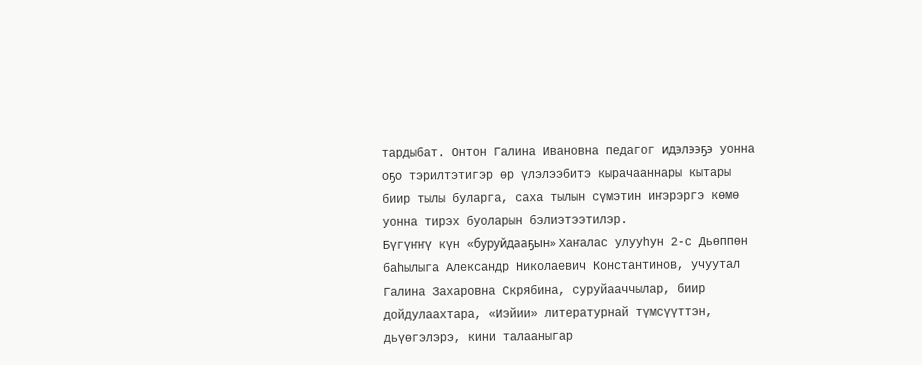тардыбат. Онтон Галина Ивановна педагог идэлээҕэ уонна оҕо тэрилтэтигэр өр үлэлээбитэ кырачааннары кытары биир тылы буларга, саха тылын сүмэтин иҥэрэргэ көмө уонна тирэх буоларын бэлиэтээтилэр.
Бүгүҥҥү күн «буруйдааҕын» Хаҥалас улууһун 2-с Дьөппөн баһылыга Александр Николаевич Константинов, учуутал Галина Захаровна Скрябина, суруйааччылар, биир дойдулаахтара, «Иэйии» литературнай түмсүүттэн, дьүөгэлэрэ, кини талааныгар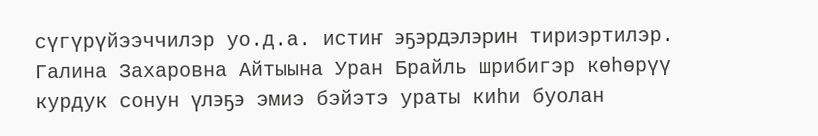сүгүрүйээччилэр уо.д.а. истиҥ эҕэрдэлэрин тириэртилэр.
Галина Захаровна Айтыына Уран Брайль шрибигэр көһөрүү курдук сонун үлэҕэ эмиэ бэйэтэ ураты киһи буолан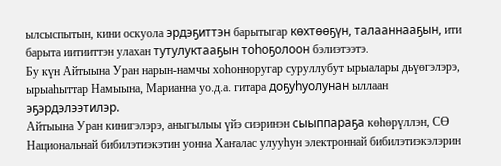ылсыспытын, кини оскуола эрдэҕиттэн барытыгар көхтөөҕүн, талааннааҕын, ити барыта иитииттэн улахан тутулуктааҕын тоһоҕолоон бэлиэтээтэ.
Бу күн Айтыына Уран нарын-намчы хоһонноругар суруллубут ырыалары дьүөгэлэрэ, ырыаһыттар Намыына, Марианна уо.д.а. гитара доҕуһуолунан ыллаан эҕэрдэлээтилэр.
Айтыына Уран кинигэлэрэ, аныгылыы үйэ сиэринэн сыыппараҕа көһөрүллэн, СӨ Национальнай бибилэтиэкэтин уонна Хаҥалас улууһун электроннай бибилэтиэкэлэрин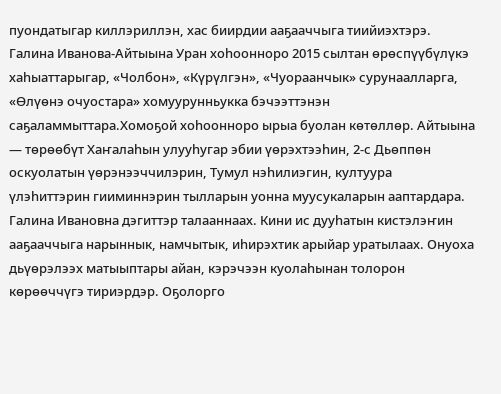пуондатыгар киллэриллэн, хас биирдии ааҕааччыга тиийиэхтэрэ.
Галина Иванова-Айтыына Уран хоһоонноро 2015 сылтан өрөспүүбүлүкэ хаһыаттарыгар, «Чолбон», «Күрүлгэн», «Чуораанчык» сурунаалларга, «Өлүөнэ очуостара» хомуурунньукка бэчээттэнэн саҕаламмыттара.Хомоҕой хоһоонноро ырыа буолан көтөллөр. Айтыына — төрөөбүт Хаҥалаһын улууһугар эбии үөрэхтээһин, 2-с Дьөппөн оскуолатын үөрэнээччилэрин, Тумул нэһилиэгин, култуура үлэһиттэрин гииминнэрин тылларын уонна муусукаларын ааптардара.
Галина Ивановна дэгиттэр талааннаах. Кини ис дууһатын кистэлэҥин ааҕааччыга нарыннык, намчытык, иһирэхтик арыйар уратылаах. Онуоха дьүөрэлээх матыыптары айан, кэрэчээн куолаһынан толорон көрөөччүгэ тириэрдэр. Оҕолорго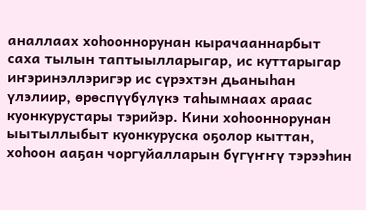аналлаах хоһооннорунан кырачааннарбыт саха тылын таптыылларыгар, ис куттарыгар иҥэринэллэригэр ис сүрэхтэн дьаныһан үлэлиир, өрөспүүбүлүкэ таһымнаах араас куонкурустары тэрийэр. Кини хоһооннорунан ыытыллыбыт куонкуруска оҕолор кыттан, хоһоон ааҕан чоргуйалларын бүгүҥҥү тэрээһин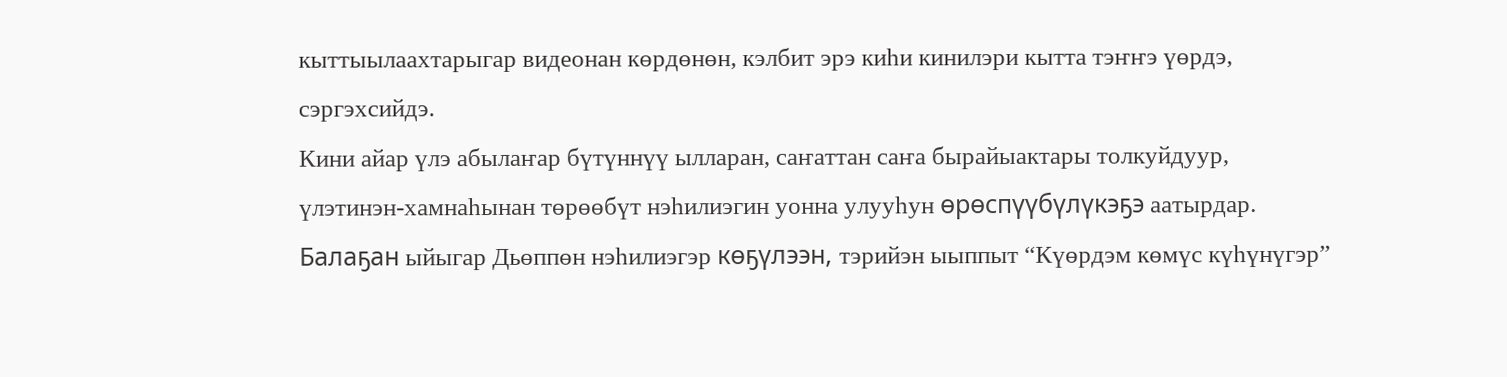кыттыылаахтарыгар видеонан көрдөнөн, кэлбит эрэ киһи кинилэри кытта тэҥҥэ үөрдэ, сэргэхсийдэ.
Кини айар үлэ абылаҥар бүтүннүү ылларан, саҥаттан саҥа бырайыактары толкуйдуур, үлэтинэн-хамнаһынан төрөөбүт нэһилиэгин уонна улууһун өрөспүүбүлүкэҕэ аатырдар. Балаҕан ыйыгар Дьөппөн нэһилиэгэр көҕүлээн, тэрийэн ыыппыт “Күөрдэм көмүс күһүнүгэр”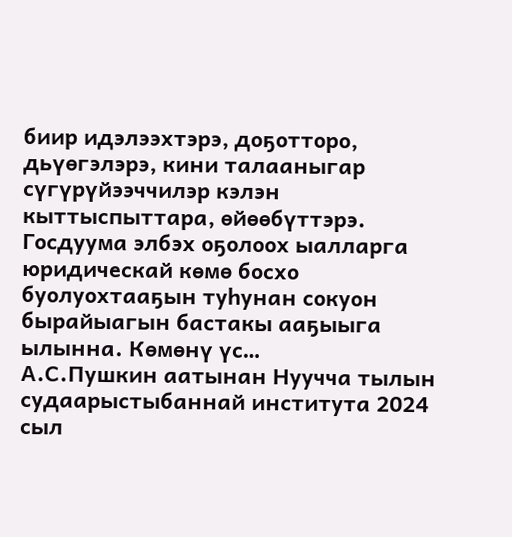биир идэлээхтэрэ, доҕотторо, дьүөгэлэрэ, кини талааныгар сүгүрүйээччилэр кэлэн кыттыспыттара, өйөөбүттэрэ.
Госдуума элбэх оҕолоох ыалларга юридическай көмө босхо буолуохтааҕын туһунан сокуон бырайыагын бастакы ааҕыыга ылынна. Көмөнү үс…
А.С.Пушкин аатынан Нуучча тылын судаарыстыбаннай института 2024 сыл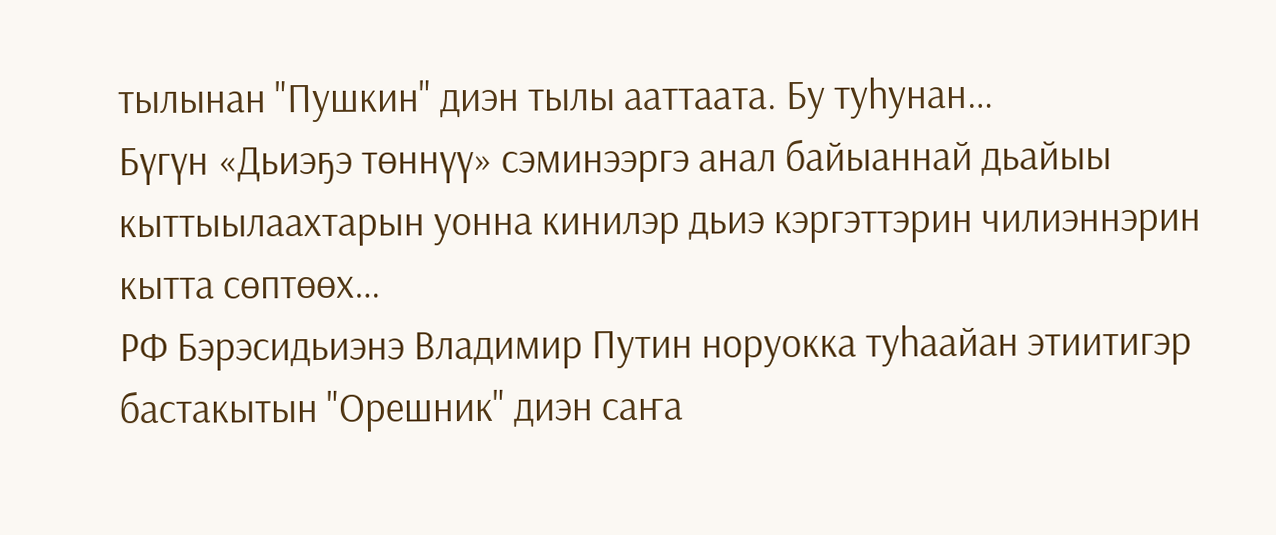тылынан "Пушкин" диэн тылы ааттаата. Бу туһунан…
Бүгүн «Дьиэҕэ төннүү» сэминээргэ анал байыаннай дьайыы кыттыылаахтарын уонна кинилэр дьиэ кэргэттэрин чилиэннэрин кытта сөптөөх…
РФ Бэрэсидьиэнэ Владимир Путин норуокка туһаайан этиитигэр бастакытын "Орешник" диэн саҥа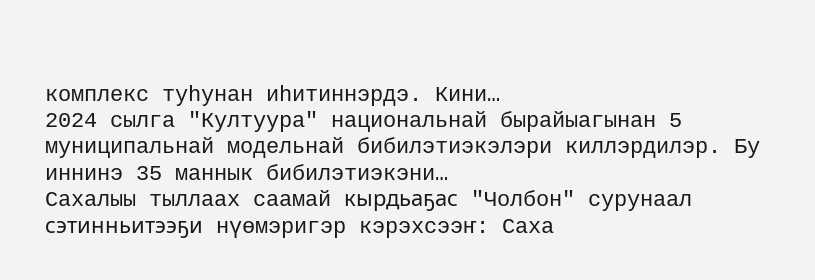комплекс туһунан иһитиннэрдэ. Кини…
2024 сылга "Култуура" национальнай бырайыагынан 5 муниципальнай модельнай бибилэтиэкэлэри киллэрдилэр. Бу иннинэ 35 маннык бибилэтиэкэни…
Cахалыы тыллаах саамай кырдьаҕас "Чолбон" сурунаал сэтинньитээҕи нүөмэригэр кэрэхсээҥ: Саха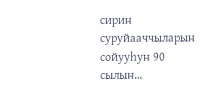сирин суруйааччыларын сойууһун 90 сылын…